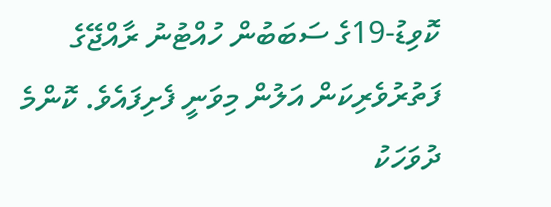ކޮވިޑު-19ގެ ސަބަބުން ހުއްޓުނު ރާއްޖޭގެ ފަތުރުވެރިކަން އަލުން މިވަނީ ފެށިފައެވެ. ކޮންމެ ދުވަހަކު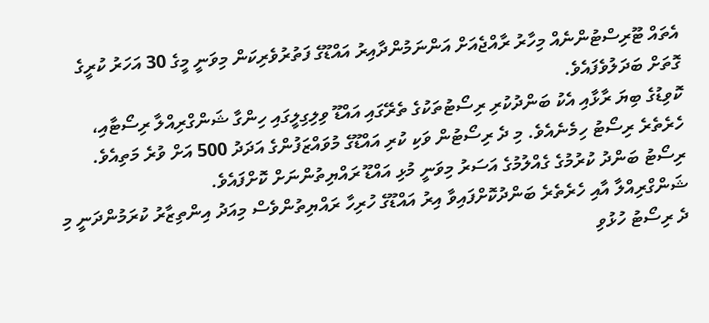އެތައް ޓޫރިސްޓުންނެއް މިހާރު ރާއްޖެއަށް އަންނަމުންދާއިރު އައްޑޫގެ ފަތުރުވެރިކަން މިވަނީ މީގެ 30 އަހަރު ކުރީގެ ގޮތަށް ބަދަލުވެފައެވެ.
ކޮވިޑުގެ ބިޔަ ރާޅާއި އެކު ބަންދުކުރި ރިސޯޓުތަކުގެ ތެރޭގައި އައްޑޫ ވިލިގިލީގައި ހިންގާ ޝަންގްރިއްލާ ރިސޯޓާއި، ހެރެތެރެ ރިސޯޓު ހިމެނެއެވެ. މި ދެ ރިސޯޓުން ވަކި ކުރި އައްޑޫގެ މުވައްޒަފުންގެ އަދަދު 500 އަށް ވުރެ މަތިއެވެ. ރިސޯޓު ބަންދު ކުރުމުގެ ގެއްލުމުގެ އަސަރު މިވަނީ މުޅި އައްޑޫ ރައްޔިތުންނަށް ކޮށްފައެވެ.
ޝަންގްރިއްލާ އާއި ހެރެތެރެ ބަންދުކޮށްފައިވާ އިރު އައްޑޫގެ ހުރިހާ ރައްޔިތުންވެސް މިއަދު އިންތިޒާރު ކުރަމުންދަނީ މި ދެ ރިސޯޓު ހުޅުވި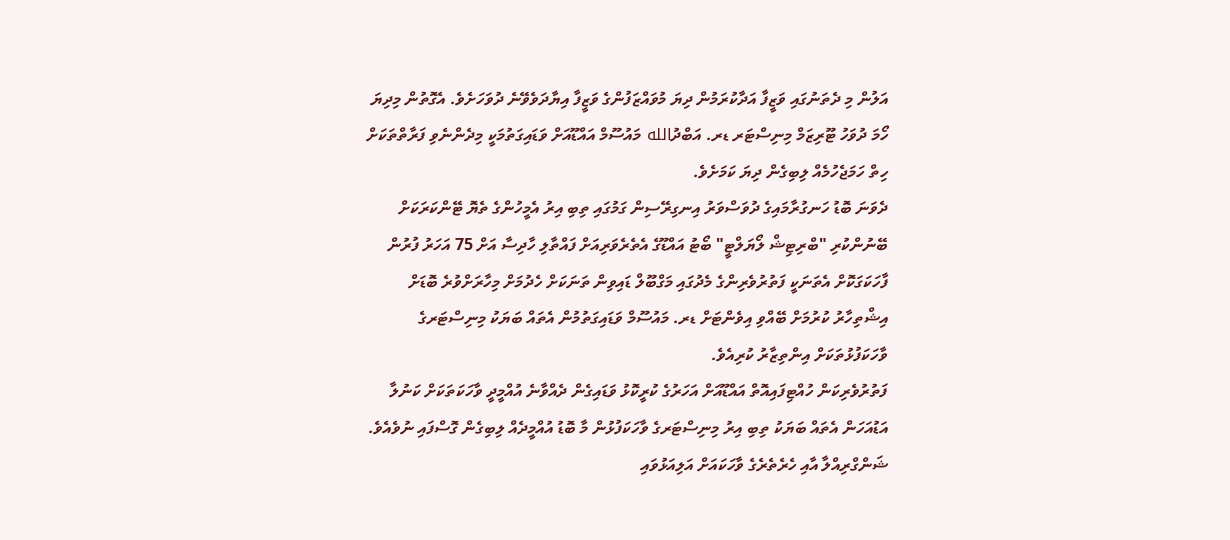އަލުން މި ދެތަނުގައި ވަޒީފާ އަދާކުރަމުން ދިޔަ މުވައްޒަފުންގެ ވަޒީފާ އިޔާދަވެވޭނެ ދުވަހަށެވެ. އެގޮތުން މިދިޔަ ހޯމަ ދުވަހު ޓޫރިޒަމް މިނިސްޓަރ ޑރ. އަބްދުالله މައުސޫމް އައްޑޫއަށް ވަޑައިގަތުމަކީ މިދެންނެވި ފަރާތްތަކަށް ހިތް ހަމަޖެހުމެއް ލިބިގެން ދިޔަ ކަމަށެވެ.
ދެވަނަ ބޮޑު ހަނގުރާމައިގެ ދުވަސްވަރު އިނގިރޭސިން ގަމުގައި ތިބި އިރު އެމީހުންގެ ތެޔޮ ޓޭންކަރަކަށް ބޭނުންކުރި "ބްރިޓިޝް ލޯޔަލްޓީ" ބޯޓު އައްޑޫގެ އެތެރެވަރިއަށް ފައްތާލި ހާދިސާ އަށް 75 އަހަރު ފުރުން ފާހަކަގަކޮށް އެތަނަކީ ފަތުރުވެރިންގެ މެދުގައި މަގްބޫލް ޑައިވިން ތަނަކަށް ހެދުމަށް މިހާރަށްވުރެ ބޮޑަށް އިޝްތިހާރު ކުރުމަށް ބޭއްވި އިވެންޓަށް ޑރ. މައުސޫމް ވަޑައިގަތުމުން އެތައް ބަޔަކު މިނިސްޓަރގެ ވާހަކަފުޅުތަކަށް އިންތިޒާރު ކުރިއެވެ.
ފަތުރުވެރިކަން ހުއްޓިފައިއޮތް އައްޑޫއަށް އަހަރުގެ ކުރީކޮޅު ވަޑައިގެން ދެއްވާނެ އުއްމީދީ ވާހަކަތަކަށް ކަނުލާ އަޑުއަހަން އެތައް ބަޔަކު ތިބި އިރު މިނިސްޓަރގެ ވާހަކަފުޅުން މާ ބޮޑު އުއްމީދެއް ލިބިގެން ގޮސްފައި ނުވެއެވެ.
ޝަންގްރިއްލާ އާއި ހެރެތެރެގެ ވާހަކައަށް އަލިއަޅުވައި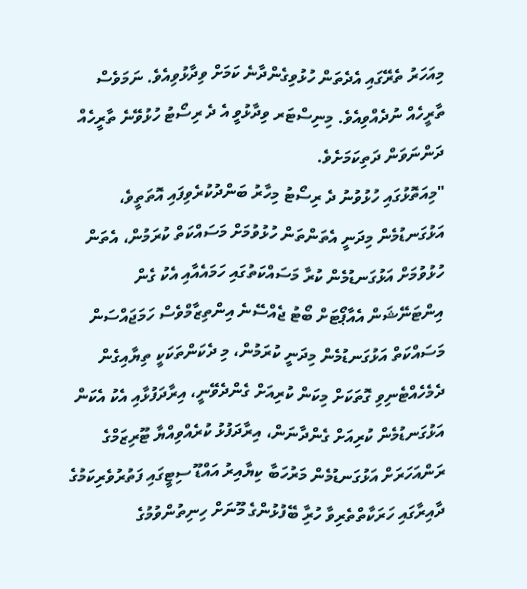މިއަހަރު ތެރޭގައި އެދެތަން ހުޅުވިގެންދާނެ ކަމަށް ވިދާޅުވިއެވެ. ނަމަވެސް ތާރީހެއް ނުދެއްވިއެވެ. މިނިސްޓަރ ވިދާޅުވީ އެ ދެ ރިސޯޓު ހުޅުވޭނެ ތާރީހެއް ދަންނަވަން ދަތިކަމަށެވެ.
"މިއަތޮޅުގައި ހުޅުވުނު ދެ ރިސޯޓު މިހާރު ބަންދުކުރެވިފައި އޮތަތީވެ، އަޅުގަނޑުމެން މިދަނީ އެތަންތަން ހުޅުވުމަށް މަސައްކަތް ކުރަމުން، އެތަން ހުޅުވުމަށް އަޅުގަނޑުމެން ކުރާ މަސައްކަތުގައި ހަމައެއާއި އެކު ގެން އިންޓަނޭޝަން އެއާޕޯޓަށް ބޯޓު ޖެއްސޭނެ އިންތިޒާމްވެސް ހަމަޖައްސަން މަސައްކަތް އަޅުގަނޑުމެން މިދަނީ ކުރަމުން، މި ދެކަންތަކަކީ ތިޔާއިގެން ދެމެހެއްޓެނިވި ގޮތަކަށް މިކަން ކުރިއަށް ގެންދެވޭނީ، އިރާދަފުޅާއި އެކު އެކަން އަޅުގަނޑުމެން ކުރިއަށް ގެންދާނަން، އިރާދަފުޅު ކުރެއްވިއްޔާ ޓޫރިޒަމްގެ ރަންއަހަރަށް އަޅުގަނޑުމެން މަރުހަބާ ކިޔާއިރު އައްޑޫ ސިޓީގައި ފަތުރުވެރިކަމުގެ ދާއިރާގައި ހަރަކާތްތެރިވާ ހުރިާ ބޭފުޅުންގެ މޫނަށް ހިނިތުންވުމުގެ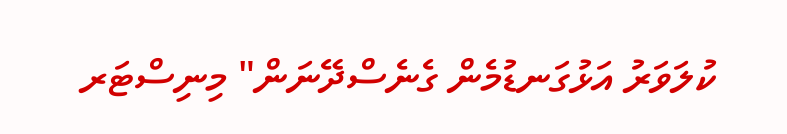ކުލަވަރު އަޅުގަނޑުމެން ގެނެސްދޭނަން" މިނިސްޓަރ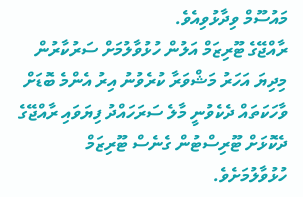މައުސޫމް ވިދާޅުވިއެވެ.
ރާއްޖޭގެ ޓޫރިޒަމް އަލުން ހުޅުވާލުމަށް ސަރުކާރުން މިދިޔަ އަހަރު މަޝްވަރާ ކުރެވުނު އިރު އެންމެ ބޮޑަށް ވާހަކަތައް ދެކެވުނީ މާލެ ސަރަހައްދު ފިޔަވައި ރާއްޖޭގެ ދެކޮޅަށް ޓޫރިސްޓުން ގެނެސް ޓޫރިޒަމް ހުޅުވާލުމަށެވެ.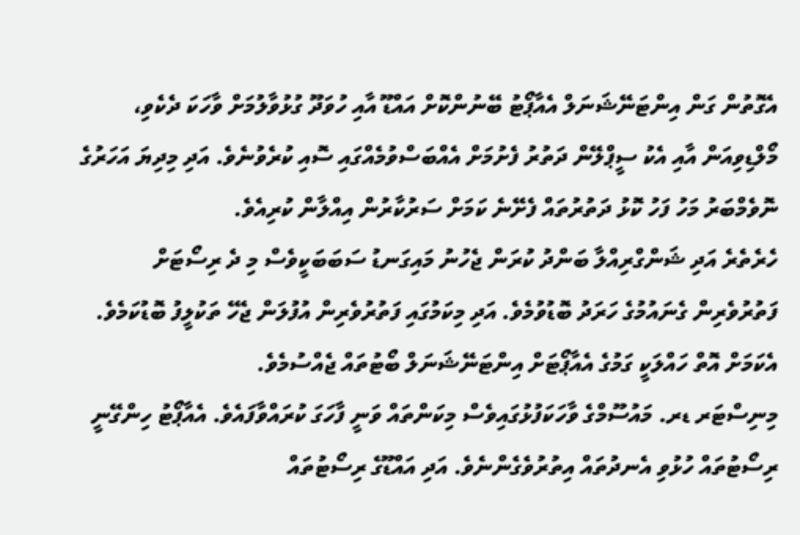އެގޮތުން ގަން އިންޓަނޭޝަނަލް އެއާޕޯޓު ބޭނުންކޮށް އައްޑޫ އާއި ހުވަދޫ ގުޅުވާލުމަށް ވާހަކަ ދެކެވި، މޯލްޑިވިއަން އާއި އެކު ސީޕްލޭން ދަތުރު ފެށުމަށް އެއްބަސްވުމެއްގައި ސޮއި ކުރެވުނެވެ. އަދި މިދިޔަ އަހަރުގެ ނޮވެމްބަރު މަހު ފަހު ކޮޅު ދަތުރުތައް ފެށޭނެ ކަމަށް ސަރުކާރުން އިއްލާން ކުރިއެވެ.
ހެރެތެރެ އަދި ޝަންގްރިއްލާ ބަންދު ކުރަން ޖެހުނު މައިގަނޑު ސަބަބަކީވެސް މި ދެ ރިސޯޓަށް ފަތުރުވެރިން ގެނައުމުގެ ހަރަދު ބޮޑުވުމެވެ. އަދި މިކަމުގައި ފަތުރުވެރިން އުފުލަން ޖެހޭ ތަކުލީފު ބޮޑުކަމެވެ. އެކަމަށް އޮތް ހައްލަކީ ގަމުގެ އެއާޕޯޓަށް އިންޓަނޭޝަނަލް ބޯޓުތައް ޖެއްސުމެވެ.
މިނިސްޓަރ ޑރ. މައުސޫމްގެ ވާހަކަފުޅުގައިވެސް މިކަންތައް ވަނީ ފާހަގަ ކުރައްވާފައެވެ. އެއާޕޯޓު ހިންގޭނީ ރިސޯޓުތައް ހުޅުވި އެނދުތައް އިތުރުވެގެންނެވެ. އަދި އައްޑޫގެ ރިސޯޓުތައް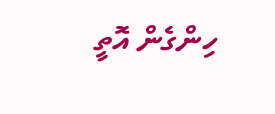ހިންގެން އޮތީ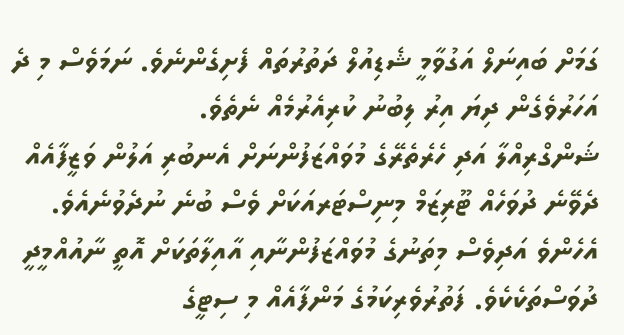ގަމަށް ބައިނަލް އަގުވާމީ ޝެޑިއުލް ދަތުރުތައް ފެށިގެންނެވެ. ނަމަވެސް މި ދެ އަހަރުވެގެން ދިޔަ އިރު ލިބުނު ކުރިއެރުމެއް ނެތެވެ.
ޝަންގްރިއްލާ އަދި ހެރެތެރޭގެ މުވައްޒަފުންނަށް އެނބުރި އަލުން ވަޒީފާއެއް ދެވޭނެ ދުވަހެއް ޓޫރިޒަމް މިނިސްޓަރއަކަށް ވެސް ބުނެ ނުދެވުނެއެވެ. އެހެންވެ އަދިވެސް މިތަނުގެ މުވައްޒަފުންނާއި އާއިލާތަކަށް އޮތީ ނާއުއްމީދީ ދުވަސްތަކެކެވެ. ފަތުރުވެރިކަމުގެ މަންފާއެއް މި ސިޓީގެ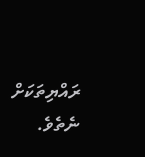ރައްޔިތަކަށް ނެތެވެ.